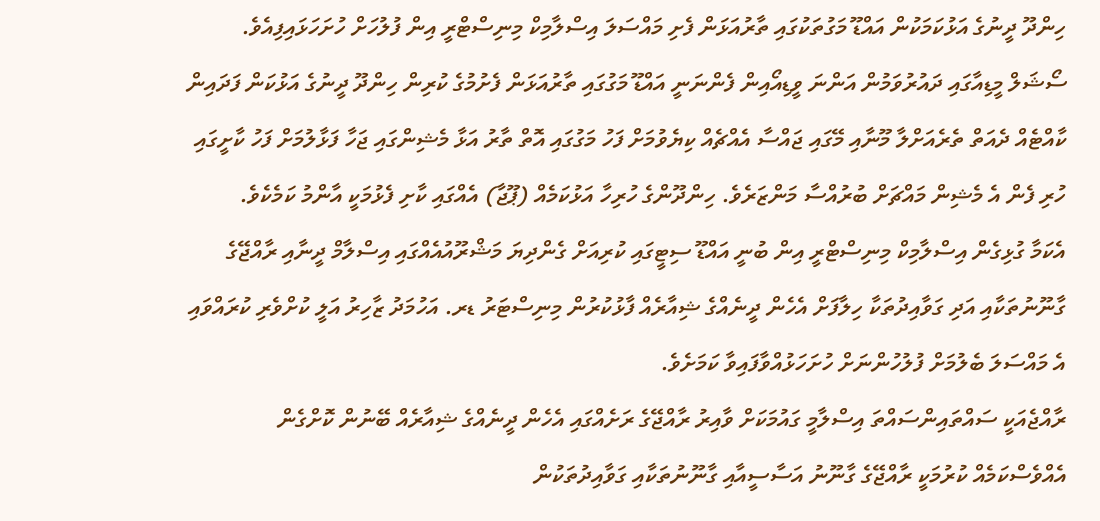ހިންދޫ ދީނުގެ އަޅުކަމަކުން އައްޑޫ މަގުތަކުގައި ތާރުއަޅަން ފެށި މައްސަލަ އިސްލާމިކް މިނިސްޓްރީ އިން ފުލުހަށް ހުށަހަޅައިފިއެވެ.
ސޯޝަލް މީޑިއާގައި ދައުރުވަމުން އަންނަ ވީޑިއޯއިން ފެންނަނީ އައްޑޫ މަގުގައި ތާރުއަޅަން ފެށުމުގެ ކުރިން ހިންދޫ ދީނުގެ އަޅުކަން ފަދައިން ކާއްޓެއް ދެއަތް ތެރެއަށްލާ މޫނާއި މޭގައި ޖައްސާ އެއްޗެއް ކިޔެވުމަށް ފަހު މަގުގައި އޮތް ތާރު އަޅާ މެޝިންގައި ޖަހާ ފަޅާލުމަށް ފަހު ކާށީގައި ހުރި ފެން އެ މެޝިން މައްޗަށް ބުރުއްސާ މަންޒަރެވެ. ހިންދޫންގެ ހުރިހާ އަޅުކަމެއް (ޕޫޖާ) އެއްގައި ކާށި ފެޅުމަކީ އާންމު ކަމެކެވެ.
އެކަމާ ގުޅިގެން އިސްލާމިކް މިނިސްޓްރީ އިން ބުނީ އައްޑޫ ސިޓީގައި ކުރިއަށް ގެންދިޔަ މަޝްރޫއުއެއްގައި އިސްލާމް ދީނާއި ރާއްޖޭގެ ގާނޫނުތަކާއި އަދި ގަވާއިދުތަކާ ހިލާފަށް އެހެން ދީނެއްގެ ޝިއާރެއް ފާޅުކުރުން މިނިސްޓަރު ޑރ. އަހުމަދު ޒާހިރު އަލީ ކުށްވެރި ކުރައްވައި އެ މައްސަލަ ބެލުމަށް ފުލުހުންނަށް ހުށަހަޅުއްވާފައިވާ ކަމަށެވެ.
ރާއްޖެއަކީ ސައްތައިންސައްތަ އިސްލާމީ ގައުމަކަށް ވާއިރު ރާއްޖޭގެ ރަށެއްގައި އެހެން ދީނެއްގެ ޝިއާރެއް ބޭނުން ކޮށްގެން އެއްވެސްކަމެއް ކުރުމަކީ ރާއްޖޭގެ ގާނޫނު އަސާސީއާއި ގާނޫނުތަކާއި ގަވާއިދުތަކުން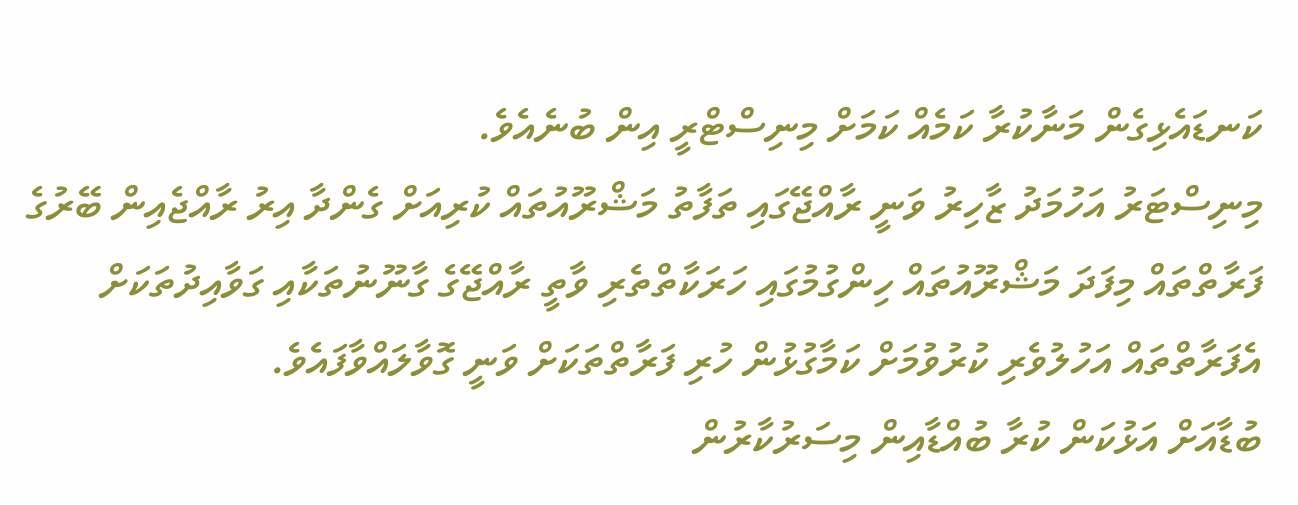ކަނޑައެޅިގެން މަނާކުރާ ކަމެއް ކަމަށް މިނިސްޓްރީ އިން ބުނެއެވެ.
މިނިސްޓަރު އަހުމަދު ޒާހިރު ވަނީ ރާއްޖޭގައި ތަފާތު މަޝްރޫއުތައް ކުރިއަށް ގެންދާ އިރު ރާއްޖެއިން ބޭރުގެ ފަރާތްތައް މިފަދަ މަޝްރޫއުތައް ހިންގުމުގައި ހަރަކާތްތެރި ވާތީ ރާއްޖޭގެ ގާނޫނުތަކާއި ގަވާއިދުތަކަށް އެފަރާތްތައް އަހުލުވެރި ކުރުވުމަށް ކަމާގުޅުން ހުރި ފަރާތްތަކަށް ވަނީ ގޮވާލައްވާފައެވެ.
ބުޑާއަށް އަޅުކަން ކުރާ ބުއްޑާއިން މިސަރުކާރުން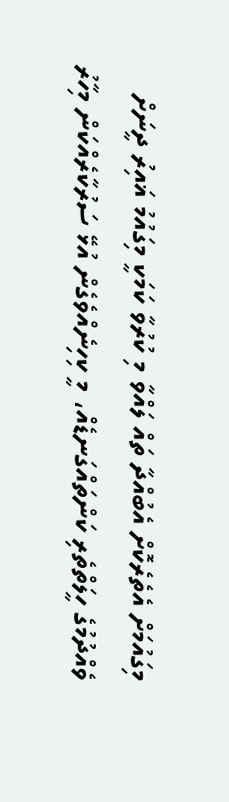މިގައުމަށް އެތެރެކޮށް އެބުއްދާ ތައް ލައްވާ މި ކުރުވާ ކަމަކީ މިގައުމު ޣައިރު ދީނަށް ވެއްދުމުގެ ހީލަތްތެރި ކަންތައްގަނޑެއް، މީ ކިހިނެއްވެގެން އުޅޭ ސަރުކާރެއްކަން މިހާރު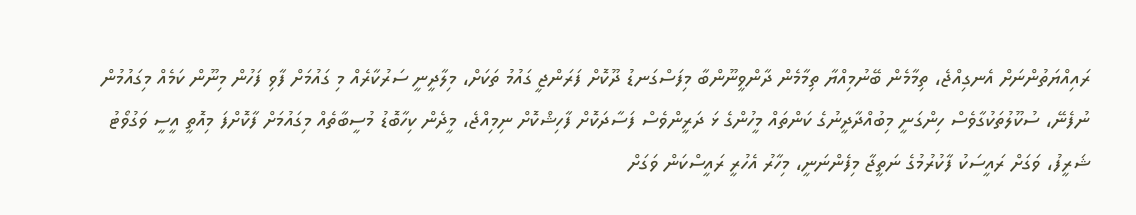ރައިއްޔަތުންނަށް އެނގިއްޖެ، ތިމާމެން ބޭނުމިއްޔާ ތިމާމެން ދާންވީނޫންބާ މިފަސްގަނޑު ދޫކޮށް ފަރަންޖީ ގައުމު ތަކަށް، މިލާދީނީ ސަރުކާރެއް މި ގައުމަށް ފާވި ފަހުން މިނޫން ކަމެއް މިގައުމުން ނުފެނޭ، ސުކޫލުތަކުގާވެސް ހިންގަނީ މިބުއްދާދީނުގެ ކަންތައް މީހުންގެ ޅަ ދަރީންވެސް ފަސާދަކޮށް ފާހިޝްކޮށް ނިމިއްޖެ، މީދެން ކިހާބޮޑު މުސީބާތެއް މިގައުމަށް ފާކޮށްފަ މިއޮތީ އީސީ ވަގުވޯޓު ޝަރީފު، ވަގަށް ރައީސަކު ފާކުރުމުގެ ނަތީޖާ މިފެންނަނީ، މިހާރު އެހުރީ ރައީސްކަން ވަގަށް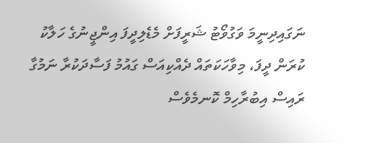ނަގައިދިނީމަ ވަގުވޯޓު ޝަރީފަށް މެޑެލިދީފަ އިންޖީނުގެ ހަލާކު ކުރަން ދީފަ، މިވާހަކަތައް ދެއްކިއަސް ގައުމު ފަސާދަކުރާ ނަމުގާ ރައިސް އިބުރާހިމް ކޮނމެވެސް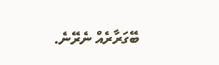ބޭގަރާރެއް ނެރޭނެ.